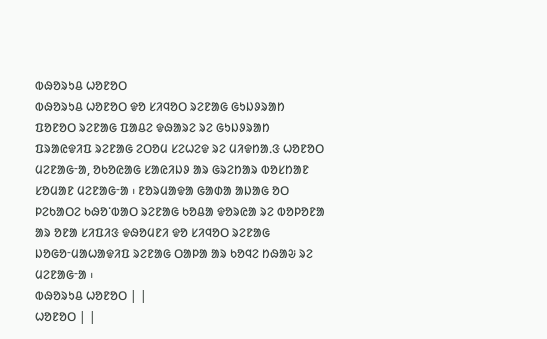ᱵᱷᱚᱨᱩᱪ ᱦᱚᱱᱚᱛ
ᱵᱷᱚᱨᱩᱪ ᱦᱚᱱᱚᱛ ᱫᱚ ᱥᱤᱧᱚᱛ ᱨᱮᱱᱟᱜ ᱜᱩᱡᱽᱨᱟᱴ ᱯᱚᱱᱚᱛ ᱨᱮᱱᱟᱜ ᱯᱟᱪᱮ ᱫᱷᱟᱨᱮ ᱨᱮ ᱜᱩᱡᱽᱨᱟᱴ ᱯᱨᱟᱭᱫᱤᱯ ᱨᱮᱱᱟᱜ ᱮᱛᱚᱢ ᱥᱮᱦᱮᱫ ᱨᱮ ᱢᱤᱫᱴᱟᱹᱝ ᱦᱚᱱᱚᱛ ᱢᱮᱱᱟᱜᱼᱟ, ᱚᱠᱚᱭᱟᱜ ᱥᱟᱭᱤᱡᱽ ᱟᱨ ᱜᱨᱮᱴᱟᱨ ᱵᱚᱥᱴᱟᱱ ᱥᱚᱢᱟᱱ ᱢᱮᱱᱟᱜᱼᱟ ᱾ ᱱᱚᱨᱢᱟᱫᱟ ᱜᱟᱰᱟ ᱟᱡᱟᱜ ᱚᱛ ᱞᱮᱠᱟᱛᱮ ᱠᱷᱚᱸᱵᱟᱛ ᱨᱮᱱᱟᱜ ᱠᱚᱪᱟ ᱫᱚᱨᱭᱟ ᱨᱮ ᱵᱚᱞᱚᱱᱟ ᱟᱨ ᱚᱱᱟ ᱥᱤᱯᱤᱝ ᱫᱷᱚᱢᱱᱤ ᱫᱚ ᱥᱤᱧᱚᱛ ᱨᱮᱱᱟᱜ ᱡᱚᱜᱚᱼᱢᱟᱦᱟᱫᱤᱯ ᱨᱮᱱᱟᱜ ᱛᱟᱞᱟ ᱟᱨ ᱠᱚᱧᱮ ᱴᱷᱟᱶ ᱨᱮ ᱢᱮᱱᱟᱜᱼᱟ ᱾
ᱵᱷᱚᱨᱩᱪ ᱦᱚᱱᱚᱛ | |
ᱦᱚᱱᱚᱛ | |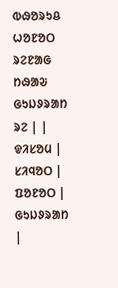ᱵᱷᱚᱨᱩᱪ ᱦᱚᱱᱚᱛ ᱨᱮᱱᱟᱜ ᱴᱷᱟᱶ ᱜᱩᱡᱽᱨᱟᱴ ᱨᱮ | |
ᱫᱤᱥᱚᱢ | ᱥᱤᱧᱚᱛ |
ᱯᱚᱱᱚᱛ | ᱜᱩᱡᱽᱨᱟᱴ |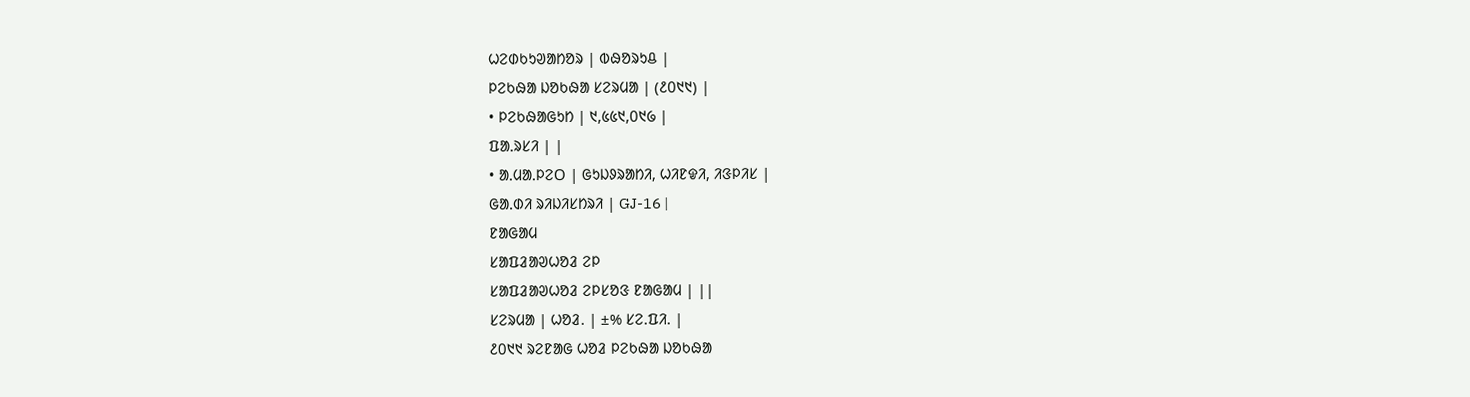ᱦᱮᱰᱠᱩᱣᱟᱴᱚᱨ | ᱵᱷᱚᱨᱩᱪ |
ᱞᱮᱠᱷᱟ ᱡᱚᱠᱷᱟ ᱥᱮᱨᱢᱟ | (᱒᱐᱑᱑) |
• ᱞᱮᱠᱷᱟᱜᱩᱴ | ᱑,᱕᱕᱑,᱐᱑᱙ |
ᱯᱟᱹᱨᱥᱤ | |
• ᱟᱹᱢᱟᱹᱞᱮᱛ | ᱜᱩᱡᱽᱨᱟᱴᱤ, ᱦᱤᱱᱫᱤ, ᱤᱝᱞᱤᱥ |
ᱜᱟᱹᱰᱤ ᱨᱤᱡᱤᱥᱴᱨᱤ | GJ-16 |
ᱱᱟᱜᱟᱢ
ᱥᱟᱯᱲᱟᱣᱦᱚᱲ ᱮᱞ
ᱥᱟᱯᱲᱟᱣᱦᱚᱲ ᱮᱞᱥᱚᱝ ᱱᱟᱜᱟᱢ | ||
ᱥᱮᱨᱢᱟ | ᱦᱚᱲ. | ±% ᱥᱮ.ᱯᱤ. |
᱒᱐᱑᱑ ᱨᱮᱱᱟᱜ ᱦᱚᱲ ᱞᱮᱠᱷᱟ ᱡᱚᱠᱷᱟ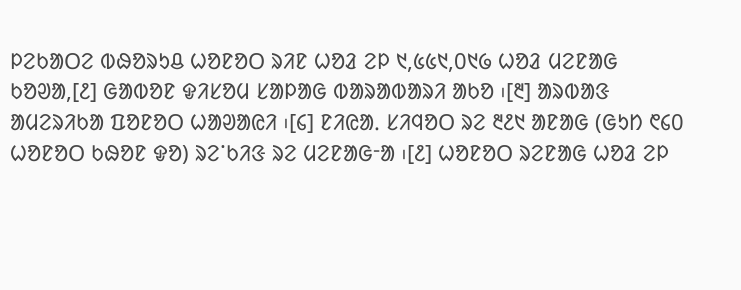ᱞᱮᱠᱟᱛᱮ ᱵᱷᱚᱨᱩᱪ ᱦᱚᱱᱚᱛ ᱨᱤᱱ ᱦᱚᱲ ᱮᱞ ᱑,᱕᱕᱑,᱐᱑᱙ ᱦᱚᱲ ᱢᱮᱱᱟᱜ ᱠᱚᱣᱟ,[᱒] ᱜᱟᱵᱚᱱ ᱫᱤᱥᱚᱢ ᱥᱟᱞᱟᱜ ᱵᱟᱨᱟᱵᱟᱨᱤ ᱟᱠᱚ ᱾[᱓] ᱟᱨᱵᱟᱝ ᱟᱢᱮᱨᱤᱠᱟ ᱯᱚᱱᱚᱛ ᱦᱟᱣᱟᱭᱤ ᱾[᱔] ᱱᱤᱭᱟᱹ ᱥᱤᱧᱚᱛ ᱨᱮ ᱓᱒᱑ ᱟᱱᱟᱜ (ᱜᱩᱴ ᱖᱔᱐ ᱦᱚᱱᱚᱛ ᱠᱷᱚᱱ ᱫᱚ) ᱨᱮᱸᱠᱤᱝ ᱨᱮ ᱢᱮᱱᱟᱜᱼᱟ ᱾[᱒] ᱦᱚᱱᱚᱛ ᱨᱮᱱᱟᱜ ᱦᱚᱲ ᱮᱞ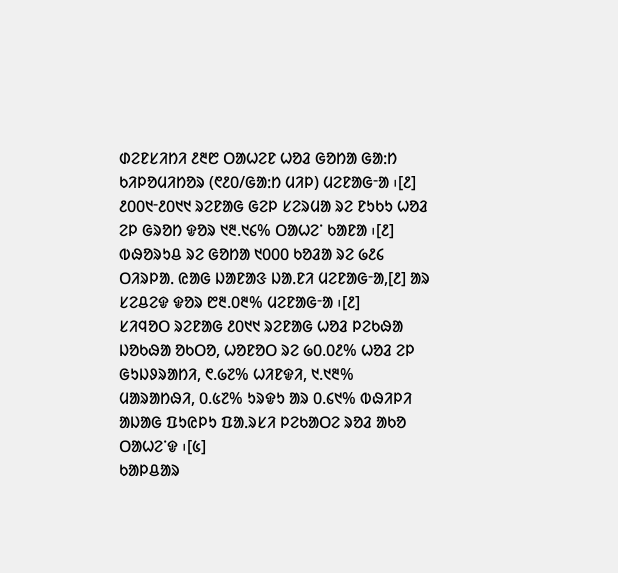ᱰᱮᱱᱥᱤᱴᱤ ᱒᱓᱘ ᱛᱟᱦᱮᱱ ᱦᱚᱲ ᱜᱚᱴᱟ ᱜᱟᱺᱴ ᱠᱤᱞᱚᱢᱤᱴᱚᱨ (᱖᱒᱐/ᱜᱟᱺᱴ ᱢᱤᱞ) ᱢᱮᱱᱟᱜᱼᱟ ᱾[᱒] ᱒᱐᱐᱑ᱼ᱒᱐᱑᱑ ᱨᱮᱱᱟᱜ ᱜᱮᱞ ᱥᱮᱨᱢᱟ ᱨᱮ ᱱᱩᱠᱩ ᱦᱚᱲ ᱮᱞ ᱜᱨᱚᱴ ᱫᱚᱨ ᱑᱓.᱑᱔% ᱛᱟᱦᱮᱸ ᱠᱟᱱᱟ ᱾[᱒]
ᱵᱷᱚᱨᱩᱪ ᱨᱮ ᱜᱚᱴᱟ ᱑᱐᱐᱐ ᱠᱚᱲᱟ ᱨᱮ ᱙᱒᱔ ᱛᱤᱨᱞᱟᱹ ᱭᱟᱜ ᱡᱟᱱᱟᱝ ᱡᱟᱹᱱᱤ ᱢᱮᱱᱟᱜᱼᱟ,[᱒] ᱟᱨ ᱥᱮᱪᱮᱫ ᱫᱚᱨ ᱘᱓.᱐᱓% ᱢᱮᱱᱟᱜᱼᱟ ᱾[᱒]
ᱥᱤᱧᱚᱛ ᱨᱮᱱᱟᱜ ᱒᱐᱑᱑ ᱨᱮᱱᱟᱜ ᱦᱚᱲ ᱞᱮᱠᱷᱟ ᱡᱚᱠᱷᱟ ᱚᱠᱛᱚ, ᱦᱚᱱᱚᱛ ᱨᱮ ᱙᱐.᱐᱒% ᱦᱚᱲ ᱮᱞ ᱜᱩᱡᱽᱨᱟᱴᱤ, ᱖.᱙᱗% ᱦᱤᱱᱫᱤ, ᱑.᱑᱓% ᱢᱟᱨᱟᱴᱷᱤ, ᱐.᱕᱗% ᱩᱨᱫᱩ ᱟᱨ ᱐.᱔᱑% ᱵᱷᱤᱞᱤ ᱟᱡᱟᱜ ᱯᱩᱭᱞᱩ ᱯᱟᱹᱨᱥᱤ ᱞᱮᱠᱟᱛᱮ ᱨᱚᱲ ᱟᱠᱚ ᱛᱟᱦᱮᱸᱫ ᱾[᱕]
ᱠᱟᱞᱪᱟᱨ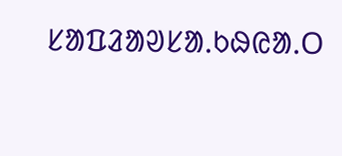ᱥᱟᱯᱲᱟᱣᱥᱟᱹᱠᱷᱭᱟᱹᱛ